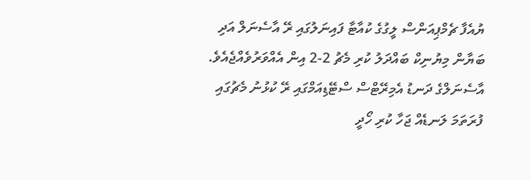ޔުއެފާ ޗެމްޕިއަންސް ލީގުގެ ކުއާޓާ ފައިނަލުގައި ރޭ އާސެނަލް އަދި ބަޔާން މިޔުނިކް ބައްދަލު ކުރި މެޗު 2-2 އިން އެއްވަރުވެއްޖެއެވެ.
އާސެނަލްގެ ދަނޑު އެމިރޭޓްސް ސްޓޭޑިއަމްގައި ރޭ ކުޅުނު މެޗުގައި ފުރަތަމަ ލަނޑެއް ޖަހާ ކުރި ހޯދީ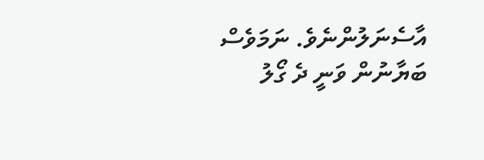އާސެނަލުންނެވެ. ނަމަވެސް ބަޔާނުން ވަނީ ދެ ގޯލު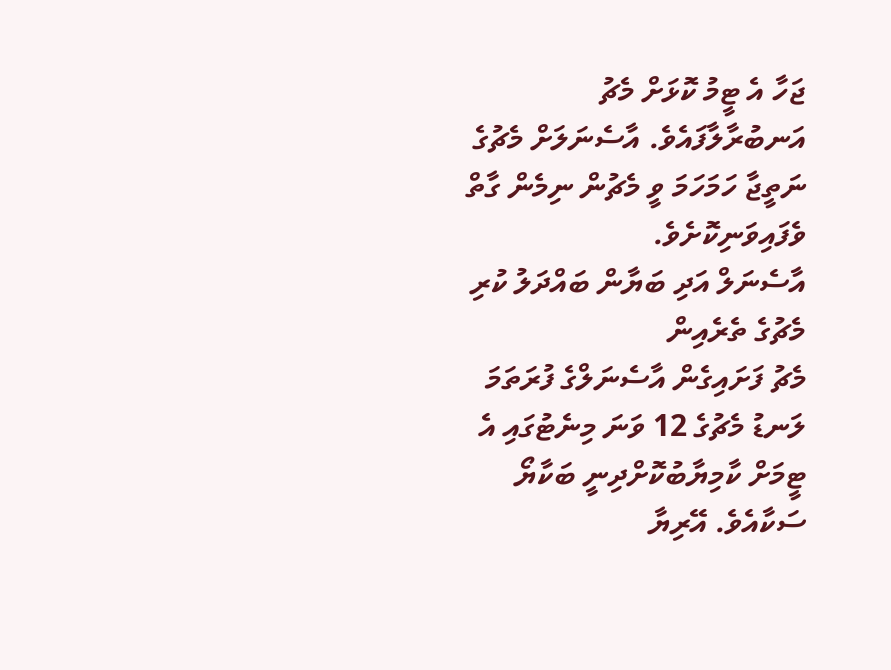ޖަހާ އެ ޓީމު ކޮޅަށް މެޗު އަނބުރާލާފައެވެ. އާސެނަލަށް މެޗުގެ ނަތީޖާ ހަމަހަމަ ވީ މެޗުން ނިމެން ގާތް ވެފައިވަނިކޮށެވެ.
އާސެނަލް އަދި ބަޔާން ބައްދަލު ކުރި މެޗުގެ ތެރެއިން
މެޗު ފަށައިގެން އާސެނަލްގެ ފުރަތަމަ ލަނޑު މެޗުގެ 12 ވަނަ މިނެޓުގައި އެ ޓީމަށް ކާމިޔާބުކޮށްދިނީ ބަކާޔޯ ސަކާއެވެ. އޭރިޔާ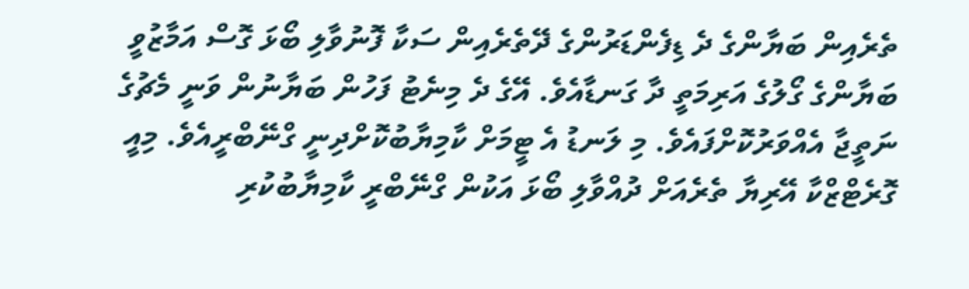ތެރެއިން ބަޔާންގެ ދެ ޑިފެންޑަރުންގެ ދޭތެރެއިން ސަކާ ފޮނުވާލި ބޯޅަ ގޮސް އަމާޒުވީ ބަޔާންގެ ގޯލުގެ އަރިމަތީ ދާ ގަނޑާއެވެ. އޭގެ ދެ މިނެޓު ފަހުން ބަޔާނުން ވަނީ މެޗުގެ ނަތީޖާ އެއްވަރުކޮށްފައެވެ. މި ލަނޑު އެ ޓީމަށް ކާމިޔާބުކޮށްދިނީ ގްނޭބްރީއެވެ. މިއީ ގޮރެޓްޒްކާ އޭރިޔާ ތެރެއަށް ދުއްވާލި ބޯޅަ އަކުން ގްނޭބްރީ ކާމިޔާބުކުރި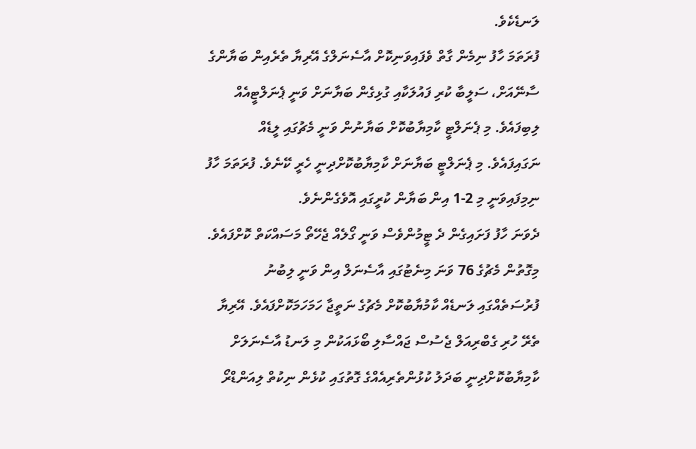ލަނޑެކެވެ.
ފުރަތަމަ ހާފު ނިމެން ގާތް ވެފައިވަނިކޮށް އާސެނަލްގެ އޭރިޔާ ތެރެއިން ބަޔާންގެ ސާނޭއަށް، ސަލީބާ ކުރި ފައުލަކާއި ގުޅިގެން ބަޔާނަށް ވަނީ ޕެނަލްޓީއެއް ލިބިފައެވެ. މި ޕެނަލްޓީ ކާމިޔާބުކޮށް ބަޔާނުން ވަނީ މެޗުގައި ލީޑެއް ނަގައިފައެވެ. މި ޕެނަލްޓީ ބަޔާނަށް ކާމިޔާބުކޮށްދިނީ ހެރީ ކޭނެވެ. ފުރަތަމަ ހާފު ނިމިފައިވަނީ މި 2-1 އިން ބަޔާން ކުރީގައި އޮވެގެންނެވެ.
ދެވަނަ ހާފު ފަށައިގެން ދެ ޓީމުންވެސް ވަނީ ގޯލެއް ޖެހޭތޯ މަސައްކަތް ކޮށްފައެވެ. މިގޮތުން މެޗުގެ 76 ވަނަ މިނެޓުގައި އާސެނަލް އިން ވަނީ ލިބުނު ފުރުސަތެއްގައި ލަނޑެއް ކާމުޔާބުކޮށް މެޗުގެ ނަތީޖާ ހަމަހަމަކޮށްފައެވެ. އޭރިޔާ ތެރޭ ހުރި ގެބްރިއަލް ޖެސުސް ޖައްސާލި ބޯޅައަކުން މި ލަނޑު އާސެނަލަށް ކާމިޔާބުކޮށްދިނީ ބަދަލު ކުޅުންތެރިއެއްގެ ގޮތުގައި ކުޅެން ނިކުތް ލިއަންޑްރޯ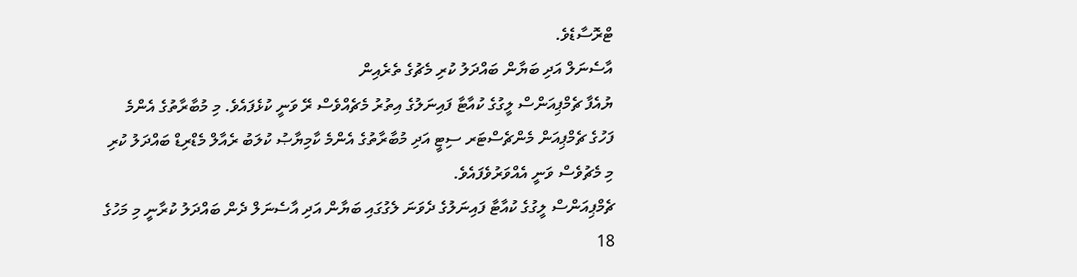ޓްރޮސާޑެވެ.
އާސެނަލް އަދި ބަޔާން ބައްދަލު ކުރި މެޗުގެ ތެރެއިން
ޔުއެފާ ޗެމްޕިއަންސް ލީގުގެ ކުއާޓާ ފައިނަލުގެ އިތުރު މެޗެއްވެސް ރޭ ވަނީ ކުޅެފައެވެ. މި މުބާރާތުގެ އެންމެ ފަހުގެ ޗެމްޕިއަން މެންޗެސްޓަރ ސިޓީ އަދި މުބާރާތުގެ އެންމެ ކާމިޔާޞު ކުލަބު ރެއާލް މެޑްރިޑް ބައްދަލު ކުރި މި މެޗުވެސް ވަނީ އެއްވަރުވެފައެވެ.
ޗެމްޕިއަންސް ލީގުގެ ކުއާޓާ ފައިނަލުގެ ދެވަނަ ލެގުގައި ބަޔާން އަދި އާސެނަލް ދެން ބައްދަލު ކުރާނީ މި މަހުގެ 18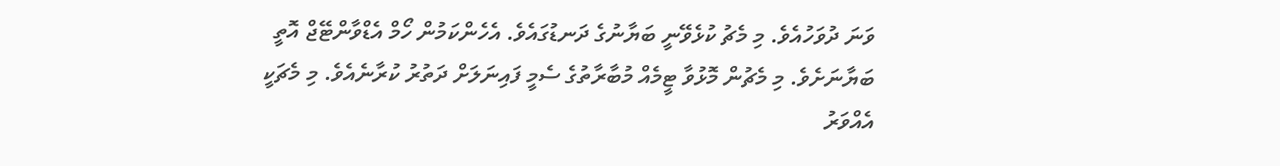ވަނަ ދުވަހުއެވެ. މި މެޗު ކުޅެވޭނީ ބަޔާނުގެ ދަނޑުގައެވެ. އެހެންކަމުން ހޯމް އެޑްވާންޓޭޖް އޮތީ ބަޔާނަށެވެ. މި މެޗުން މޮޅުވާ ޓީމެއް މުބާރާތުގެ ސެމީ ފައިނަލަށް ދަތުރު ކުރާނެއެވެ. މި މެޗަކީ އެއްވަރު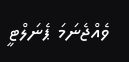ވެއްޖެނަމަ ޕެނަލްޓީ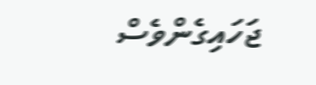ޖަހައިގެންވެސް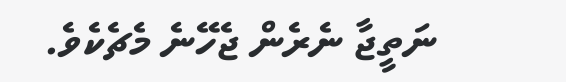ނަތީޖާ ނެރެން ޖެހޭނެ މެޗެކެވެ.